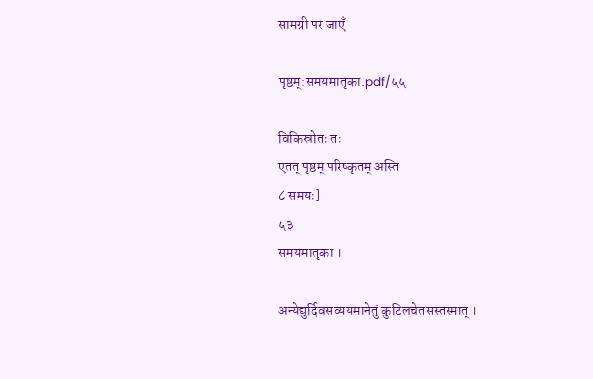सामग्री पर जाएँ

पृष्ठम्:समयमातृका.pdf/५५

विकिस्रोतः तः
एतत् पृष्ठम् परिष्कृतम् अस्ति
८ समयः]
५३
समयमातृका ।

अन्येद्युर्दिवसव्ययमानेतुं कुटिलचेतसस्तस्मात् ।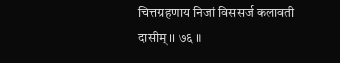चित्तग्रहणाय निजां विससर्ज कलावती दासीम् ।। ७६ ॥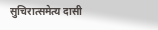सुचिरात्समेत्य दासी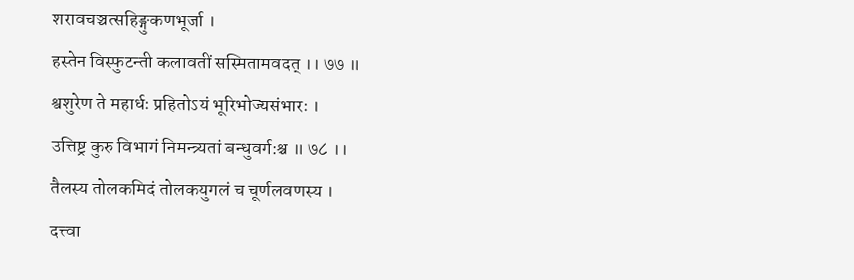शरावचञ्चत्सहिङ्गुकणभूर्जा ।
हस्तेन विस्फुटन्ती कलावतीं सस्मितामवदत् ।। ७७ ॥
श्वशुरेण ते महार्धः प्रहितोऽयं भूरिभोज्यसंभारः ।
उत्तिष्ट्र कुरु विभागं निमन्त्र्यतां बन्धुवर्ग:श्च ॥ ७८ ।।
तैलस्य तोलकमिदं तोलकयुगलं च चूर्णलवणस्य ।
दत्त्वा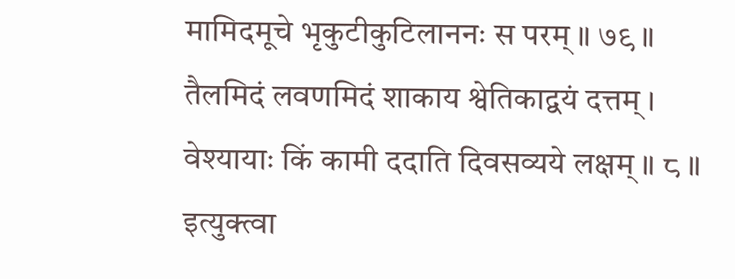मामिदमूचे भृकुटीकुटिलाननः स परम् ॥ ७९ ॥
तैलमिदं लवणमिदं शाकाय श्वेतिकाद्वयं दत्तम् ।
वेश्यायाः किं कामी ददाति दिवसव्यये लक्षम् ॥ ८ ॥
इत्युक्त्वा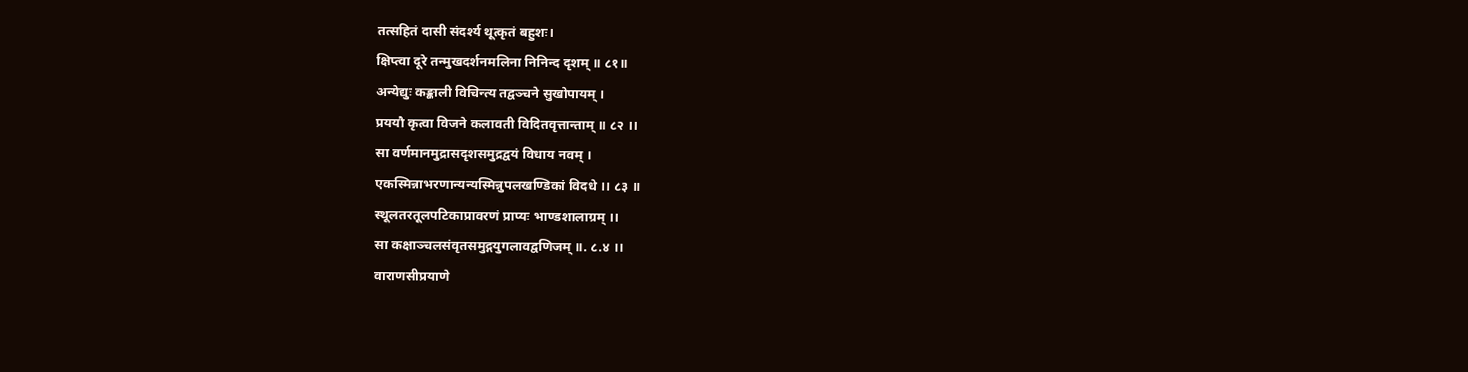तत्सहितं दासी संदर्श्य थूत्कृतं बहुशः।
क्षिप्त्वा दूरे तन्मुखदर्शनमलिना निनिन्द दृशम् ॥ ८१॥
अन्येद्युः कङ्काली विचिन्त्य तद्वञ्चने सुखोपायम् ।
प्रययौ कृत्वा विजने कलावती विदितवृत्तान्ताम् ॥ ८२ ।।
सा वर्णमानमुद्रासदृशसमुद्रद्वयं विधाय नवम् ।
एकस्मिन्नाभरणान्यन्यस्मिन्नुपलखण्डिकां विदधे ।। ८३ ॥
स्थूलतरतूलपटिकाप्रावरणं प्राप्यः भाण्डशालाग्रम् ।।
सा कक्षाञ्चलसंवृतसमुद्गयुगलावद्वणिजम् ॥. ८.४ ।।
वाराणसीप्रयाणे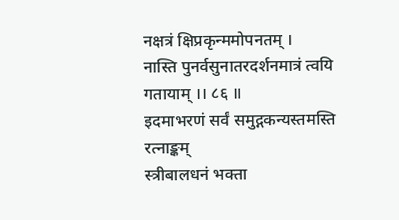नक्षत्रं क्षिप्रकृन्ममोपनतम् ।
नास्ति पुनर्वसुनातरदर्शनमात्रं त्वयि गतायाम् ।। ८६ ॥
इदमाभरणं सर्वं समुद्गकन्यस्तमस्ति रत्नाङ्कम्
स्त्रीबालधनं भक्ता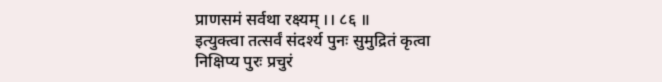प्राणसमं सर्वथा रक्ष्यम् ।। ८६ ॥
इत्युक्त्वा तत्सर्वं संदर्श्य पुनः सुमुद्रितं कृत्वा
निक्षिप्य पुरः प्रचुरं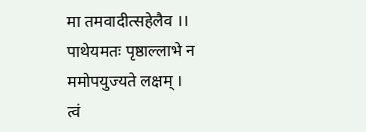मा तमवादीत्सहेलैव ।।
पाथेयमतः पृष्ठाल्लाभे न ममोपयुज्यते लक्षम् ।
त्वं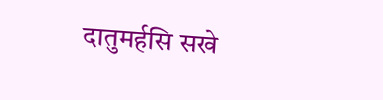दातुमर्हसि सखे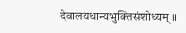देवालयधान्यभुक्तिसंशोध्यम् ॥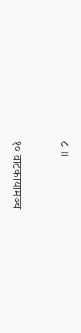८ ॥

१० वाटकायामञ्च